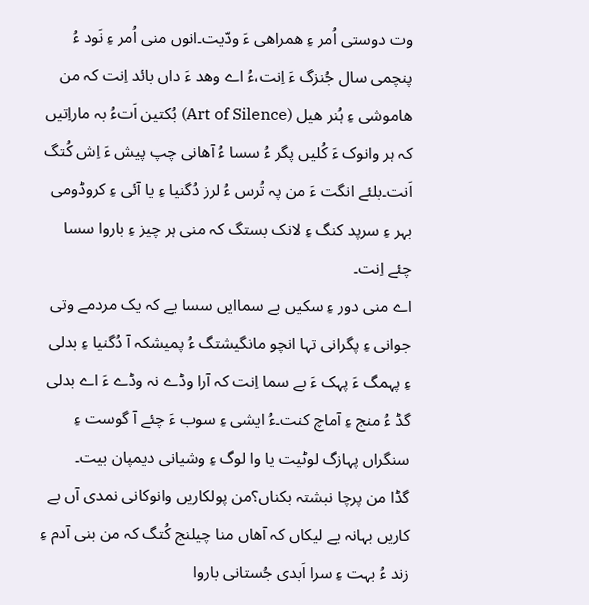وت دوستی اُمر ءِ ھمراھی ءَ ودّیت۔انوں منی اُمر ءِ نَود ءُ پنچمی سال جُنزگ ءَ اِنت،ءُ اے وھد ءَ داں بائد اِنت کہ من ھاموشی ءِ ہُنر ھیل (Art of Silence) بُکتین اَتءُ بہ ماراِتیں کہ ہر وانوک ءَ کُلیں پگر ءُ سسا ءُ آھانی چپ پیش ءَ اِش کُتگ اَنت۔بلئے انگت ءَ من پہ تُرس ءُ لرز دُگنیا ءِ یا آئی ءِ کروڈومی بہر ءِ سرپد کنگ ءِ لانک بستگ کہ منی ہر چیز ءِ باروا سسا چئے اِنت۔
اے منی دور ءِ سکیں بے سماایں سسا یے کہ یک مردمے وتی جوانی ءِ پگرانی تہا انچو مانگیشتگ ءُ پمیشکہ آ دُگنیا ءِ بدلی ءِ پہمگ ءَ پہک ءَ بے سما اِنت کہ آرا وڈے نہ وڈے ءَ اے بدلی گڈ ءُ منج ءِ آماچ کنت۔ءُ ایشی ءِ سوب ءَ چئے آ گوست ءِ سنگراں پہازگ لوٹیت یا وا لوگ ءِ وشیانی دیمپان بیت۔
گڈا من پرچا نبشتہ بکناں؟من پولکاریں وانوکانی نمدی آں بے کاریں بہانہ یے لیکاں کہ آھاں منا چیلنج کُتگ کہ من بنی آدم ءِ زند ءُ بہت ءِ سرا اَبدی جُستانی باروا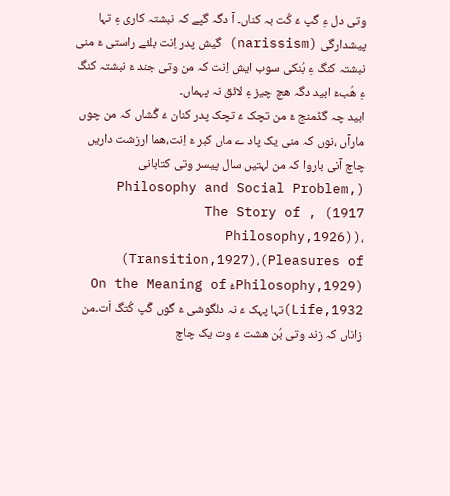وتی دل ءِ گپ ءَ کُت بہ کناں۔ آ دگہ گپے کہ نبشتہ کاری ءِ تہا پیشدارگی (narissism) گیش پدر اِنت بلئے راستی ءَ منی نبشتہ کنگ ءِ بُنکی سوب ایش اِنت کہ من وتی جند ءَ نبشتہ کنگ ءِ ھُبءَ ابید دگہ ھچ چیز ءِ لائق نہ پہماں۔
ابید چہ گڈمنج ءَ من تچک ءَ تچک پدر کنان ءُ گُشاں کہ من چوں مارآں ،نوں کہ منی یک پاد ے ماں کبر ءَ اِنت،ھما ارزشت داریں چاچ آنی باروا کہ من لہتیں سال پیسر وتی کتابانی (Philosophy and Social Problem, 1917) , The Story of Philosophy,1926))، (Transition,1927)،(Pleasures of Philosophy,1929)ءُ On the Meaning of Life,1932)تہا پہک ءَ نہ دلگوشی ءَ گوں گَپ کُتگ اَت۔من زاناں کہ زند وتی بُن ھشت ءَ وت یک چاچ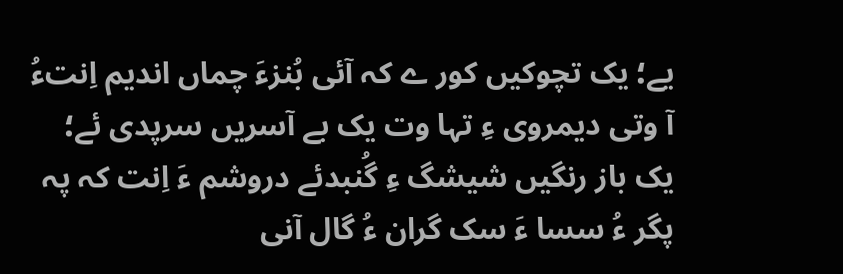یے؛ یک تچوکیں کور ے کہ آئی بُنزءَ چماں اندیم اِنتءُ آ وتی دیمروی ءِ تہا وت یک بے آسریں سرپدی ئے؛ یک باز رنگیں شیشگ ءِ گُنبدئے دروشم ءَ اِنت کہ پہ پگر ءُ سسا ءَ سک گران ءُ گال آنی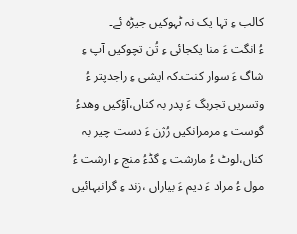کالب ءِ تہا یک نہ ٹہوکیں جیڑہ ئے۔
ءُ انگت ءَ منا یکجائی ءِ تُن تچوکیں آپ ءِ شاگ ءَ سوار کنت۔کہ ایشی ءِ راجدپتر ءُ وتسریں تجربگ ءَ پدر بہ کناں،آؤکیں وھدءُ گوست ءِ مرمرانکیں رُژن ءَ دست چیر بہ کناں،لوٹ ءُ مارشت ءِ گڈءُ منج ءِ ارشت ءُ مول ءُ مراد ءَ دیم ءَ بیاراں ،زند ءِ گرانبہائیں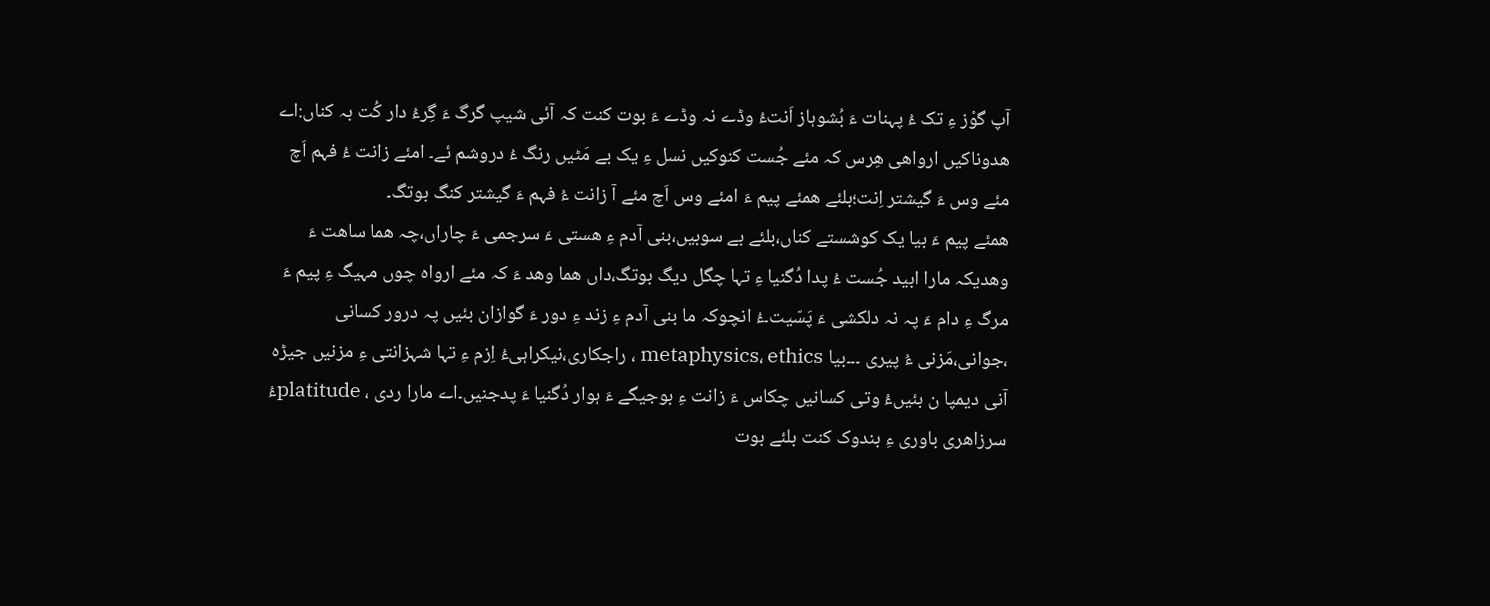آپ گوْز ءِ تک ءُ پہنات ءَ بُشوہاز اَنتءُ وڈے نہ وڈے ءَ بوت کنت کہ آئی شیپ گرگ ءَ گِرءُ دار کُت بہ کناں:اے ھدوناکیں ارواھی ھِرس کہ مئے جُست کنوکیں نسل ءِ یک بے مَٹیں رنگ ءُ دروشم ئے۔ امئے زانت ءُ فہم اَچ مئے وس ءَ گیشتر اِنت؛بلئے ھمئے پیم ءَ امئے وس اَچ مئے آ زانت ءُ فہم ءَ گیشتر کنگ بوتگ۔
ھمئے پیم ءَ بیا یک کوشستے کناں،بلئے بے سوبیں،بنی آدم ءِ ھستی ءَ سرجمی ءَ چاراں،چہ ھما ساھت ءَ وھدیکہ مارا ابید جُست ءُ پدا دُگنیا ءِ تہا چگل دیگ بوتگ،داں ھما وھد ءَ کہ مئے ارواہ چوں مہیگ ءِ پیم ءَ مرگ ءِ دام ءَ پہ نہ دلکشی ءَ پَسّیت۔ءُ انچوکہ ما بنی آدم ءِ زند ءِ دور ءَ گوازان بئیں پہ درور کسانی ،جوانی،مَزنی ءُ پیری ۔۔۔بیا metaphysics، ethics ، راجکاری،نیکراہیءُ اِزم ءِ تہا شہزانتی ءِ مزنیں جیڑہ آنی دیمپا ن بئیںءُ وتی کسانیں چکاس ءَ زانت ءِ بوجیگے ءَ ہوار دُگنیا ءَ پدجنیں۔اے مارا ردی ، platitudeءُ سرزاھری باوری ءِ بندوک کنت بلئے بوت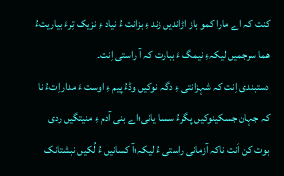کنت کہ اے مارا کمو باز اڑاندیں زند ءِ بزانت ءُ نیاد ءِ نزیک تِرءَ بیاریتءُ ھما سرجمیں لیکہءِ نیمگ ءَ ببارت کہ آ راستی اِنت۔
دستبندی اِنت کہ شہزانتی ءِ دگہ نوکیں وڈءُ پیم ءِ اوست ءَ مداراِتءُ نا کہ جہان جسکینوکیں پگرءُ سسا یانی؛اے بنی آدم ءِ منیتگیں ردی بوت کن اَنت ناکہ آزمانی راستی ءُ لیکہ؛آ کسانیں ءُ لُکیں نبشتانک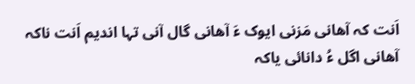اَنت کہ آھانی مَزنی ایوک ءَ آھانی گال آنی تہا اندیم اَنت ناکہ آھانی اگل ءُ دانائی یاکہ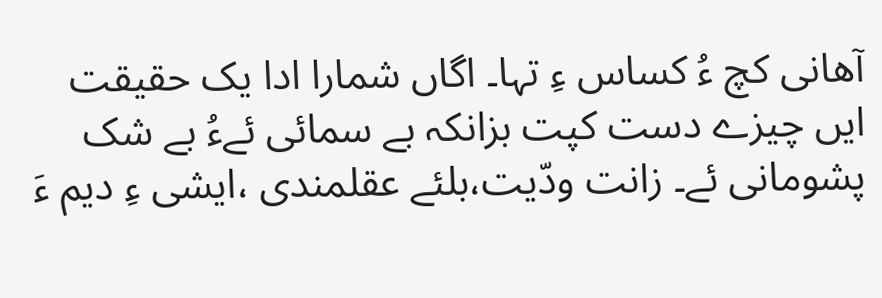آھانی کچ ءُ کساس ءِ تہا۔ اگاں شمارا ادا یک حقیقت ایں چیزے دست کپت بزانکہ بے سمائی ئےءُ بے شک پشومانی ئے۔ زانت ودّیت،بلئے عقلمندی ،ایشی ءِ دیم ءَ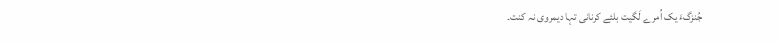جُنزگءَ یک اُمرے لَگیت بلئے کرنانی تہا دیمروی نہ کنت۔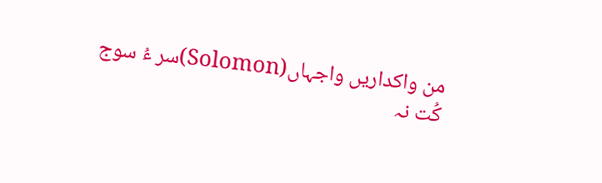من واکداریں واجہاں(Solomon)سر ءُ سوج کُت نہ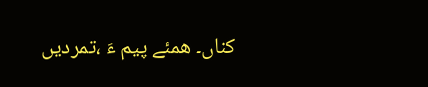کناں۔ ھمئے پیم ءَ ،تمردیں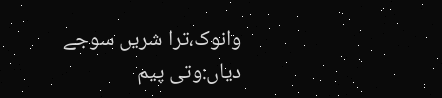وانوک،ترا شریں سوجے دیاں:وتی پیم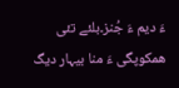ءَ دیم ءَ جُنز۔بلئے تئی ھمکوپگی ءَ منا بیہار دیگ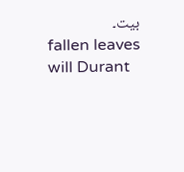بیت۔
fallen leaves
will Durant